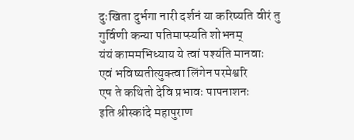दुःखिता दुर्भगा नारी दर्शनं या करिष्यति वीरं तु गुर्विणी कन्या पतिमाप्स्यति शोभनम्
यंयं काममभिध्याय ये त्वां पश्यंति मानवाः
एवं भविष्यतीत्युक्त्वा लिंगेन परमेश्वरि
एष ते कथितो देवि प्रभावः पापनाशनः
इति श्रीस्कांदे महापुराण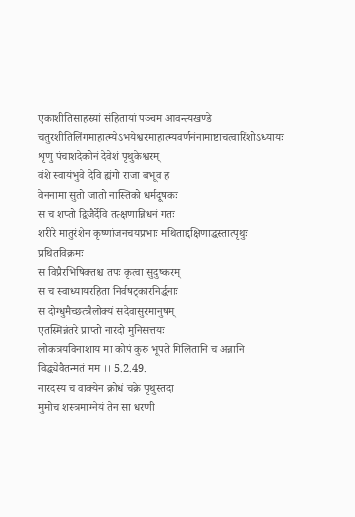एकाशीतिसाहस्र्यां संहितायां पञ्चम आवन्त्यखण्डे चतुरशीतिलिंगमाहात्म्येऽभयेश्वरमाहात्म्यवर्णनंनामाष्टाचत्वारिंशोऽध्यायः
शृणु पंचाशदेकोनं देवेशं पृथुकेश्वरम्
वंशे स्वायंभुवे देवि ह्यंगो राजा बभूव ह
वेननामा सुतो जातो नास्तिको धर्मदूषकः
स च शप्तो द्विजैर्देवि तत्क्षणान्निधनं गतः
शरीरे मातुरंशेन कृष्णांजनचयप्रभाः मथिताद्दक्षिणाद्धस्तात्पृथुः प्रथितविक्रमः
स विप्रैरभिषिक्तश्च तपः कृत्वा सुदुष्करम्
स च स्वाध्यायरहिता निर्वषट्कारनिर्द्धनाः
स दोग्धुमैच्छत्त्रैलोक्यं सदेवासुरमानुषम्
एतस्मिन्नंतरे प्राप्तो नारदो मुनिसत्तयः
लोकत्रयविनाशाय मा कोपं कुरु भूपते गिलितानि च अन्नानि विद्ध्येवैतन्मतं मम ।। 5.2.49.
नारदस्य च वाक्येन क्रोधं चक्रे पृथुस्तदा
मुमोच शस्त्रमाग्नेयं तेन सा धरणी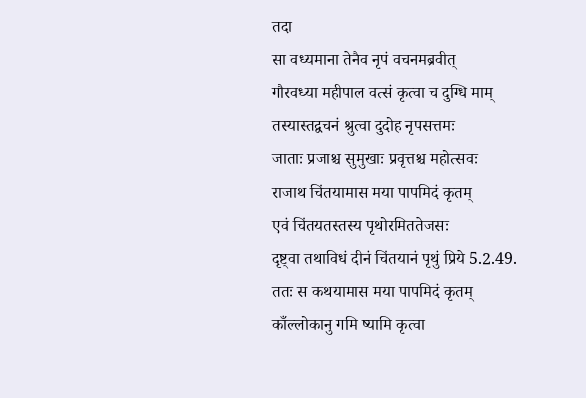तदा
सा वध्यमाना तेनैव नृपं वचनमब्रवीत्
गौरवध्या महीपाल वत्सं कृत्वा च दुग्धि माम्
तस्यास्तद्वचनं श्रुत्वा दुदोह नृपसत्तमः
जाताः प्रजाश्च सुमुखाः प्रवृत्तश्च महोत्सवः
राजाथ चिंतयामास मया पापमिदं कृतम्
एवं चिंतयतस्तस्य पृथोरमिततेजसः
दृष्ट्वा तथाविधं दीनं चिंतयानं पृथुं प्रिये 5.2.49.
ततः स कथयामास मया पापमिदं कृतम्
काँल्लोकानु गमि ष्यामि कृत्वा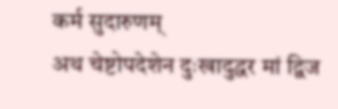कर्म सुदारुणम्
अथ चेष्टोपदेशेन दुःखादुद्धर मां द्विज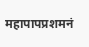महापापप्रशमनं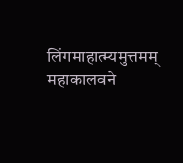लिंगमाहात्म्यमुत्तमम्
महाकालवने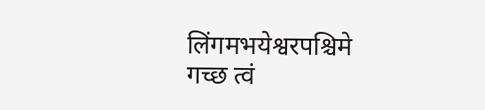लिंगमभयेश्वरपश्चिमे गच्छ त्वं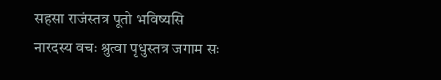सहसा राजंस्तत्र पूतो भविष्यसि
नारदस्य वचः श्रुत्वा पृधुस्तत्र जगाम सः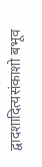द्वादशादित्यसंकाशो बभूव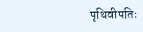पृथिवीपतिः